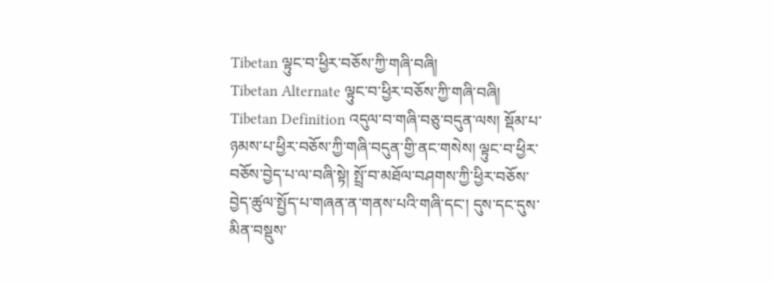Tibetan ལྟུང་བ་ཕྱིར་བཅོས་ཀྱི་གཞི་བཞི།
Tibetan Alternate ལྟུང་བ་ཕྱིར་བཅོས་ཀྱི་གཞི་བཞི།
Tibetan Definition འདུལ་བ་གཞི་བཅུ་བདུན་ལས། སྡོམ་པ་ཉམས་པ་ཕྱིར་བཅོས་ཀྱི་གཞི་བདུན་གྱི་ནང་གསེས། ལྟུང་བ་ཕྱིར་བཅོས་བྱེད་པ་ལ་བཞི་སྟེ། སྤྲོ་བ་མཐོལ་བཤགས་ཀྱི་ཕྱིར་བཅོས་བྱེད་ཚུལ་སྤྱོད་པ་གཞན་ན་གནས་པའི་གཞི་དང་། དུས་དང་དུས་མིན་བསྡུས་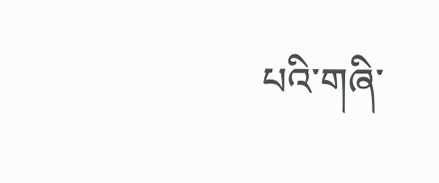པའི་གཞི་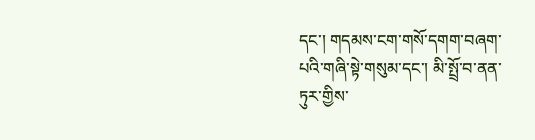དང་། གདམས་ངག་གསོ་དགག་བཞག་པའི་གཞི་སྟེ་གསུམ་དང་། མི་སྤྲོ་བ་ནན་ཏུར་གྱིས་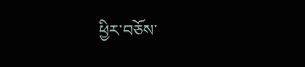ཕྱིར་བཅོས་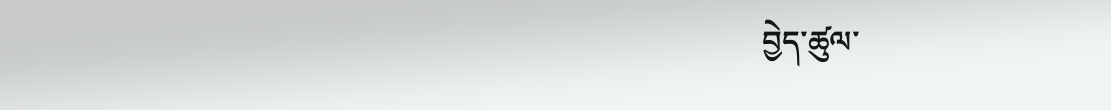བྱེད་ཚུལ་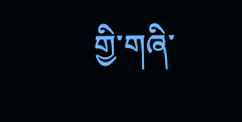གྱི་གཞི་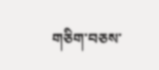གཅིག་བཅས་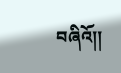བཞིའོ།།